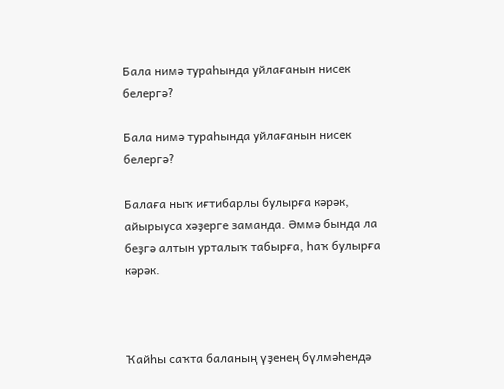Бала нимә тураһында уйлағанын нисек белергә?

Бала нимә тураһында уйлағанын нисек белергә?

Балаға ныҡ иғтибарлы булырға кәрәк, айырыуса хәҙерге заманда. Әммә бында ла беҙгә алтын урталыҡ табырға, һаҡ булырға кәрәк.



Ҡайһы саҡта баланың үҙенең бүлмәһендә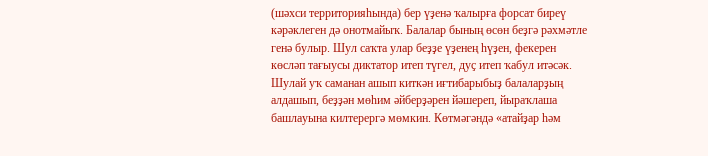(шәхси территорияһында) бер үҙенә ҡалырға форсат биреү кәрәклеген дә онотмайыҡ. Балалар бының өсөн беҙгә рәхмәтле генә булыр. Шул саҡта улар беҙҙе үҙенең һүҙен, фекерен көсләп тағыусы диктатор итеп түгел, дуҫ итеп ҡабул итәсәк. Шулай уҡ саманан ашып киткән иғтибарыбыҙ балаларҙың алдашып, беҙҙән мөһим әйберҙәрен йәшереп, йыраҡлаша башлауына килтерергә мөмкин. Көтмәгәндә «атайҙар һәм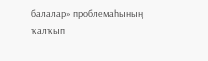балалар» проблемаһының ҡалҡып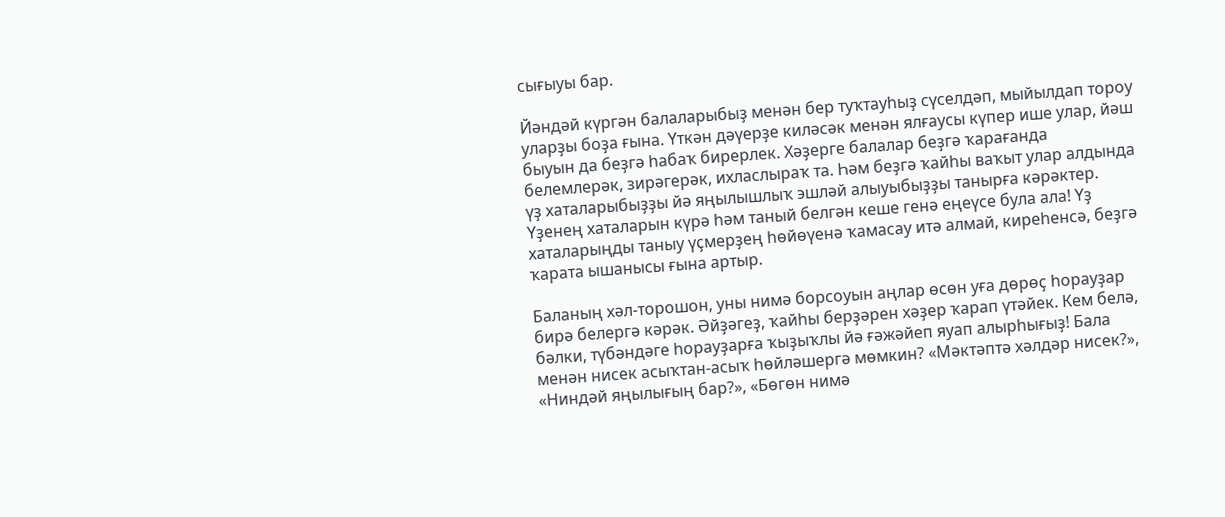сығыуы бар.

Йәндәй күргән балаларыбыҙ менән бер туҡтауһыҙ сүселдәп, мыйылдап тороу уларҙы боҙа ғына. Үткән дәүерҙе киләсәк менән ялғаусы күпер ише улар, йәш быуын да беҙгә һабаҡ бирерлек. Хәҙерге балалар беҙгә ҡарағанда белемлерәк, зирәгерәк, ихласлыраҡ та. Һәм беҙгә ҡайһы ваҡыт улар алдында үҙ хаталарыбыҙҙы йә яңылышлыҡ эшләй алыуыбыҙҙы танырға кәрәктер. Үҙенең хаталарын күрә һәм таный белгән кеше генә еңеүсе була ала! Үҙ хаталарыңды таныу үҫмерҙең һөйөүенә ҡамасау итә алмай, киреһенсә, беҙгә ҡарата ышанысы ғына артыр.

Баланың хәл-торошон, уны нимә борсоуын аңлар өсөн уға дөрөҫ һорауҙар бирә белергә кәрәк. Әйҙәгеҙ, ҡайһы берҙәрен хәҙер ҡарап үтәйек. Кем белә, бәлки, түбәндәге һорауҙарға ҡыҙыҡлы йә ғәжәйеп яуап алырһығыҙ! Бала менән нисек асыҡтан-асыҡ һөйләшергә мөмкин? «Мәктәптә хәлдәр нисек?», «Ниндәй яңылығың бар?», «Бөгөн нимә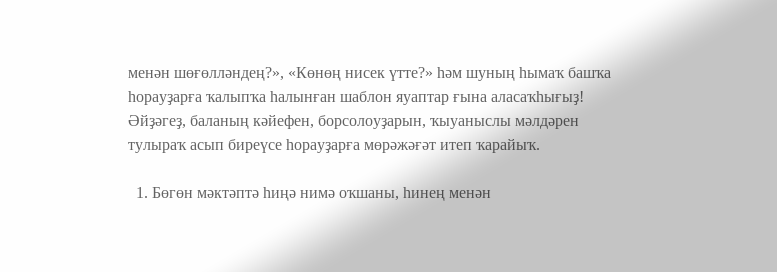менән шөғөлләндең?», «Көнөң нисек үтте?» һәм шуның һымаҡ башҡа һорауҙарға ҡалыпҡа һалынған шаблон яуаптар ғына аласаҡһығыҙ! Әйҙәгеҙ, баланың кәйефен, борсолоуҙарын, ҡыуаныслы мәлдәрен тулыраҡ асып биреүсе һорауҙарға мөрәжәғәт итеп ҡарайыҡ.

  1. Бөгөн мәктәптә һиңә нимә оҡшаны, һинең менән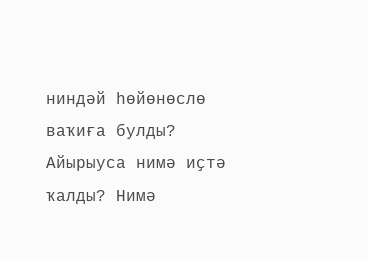ниндәй һөйөнөслө ваҡиға булды? Айырыуса нимә иҫтә ҡалды? Нимә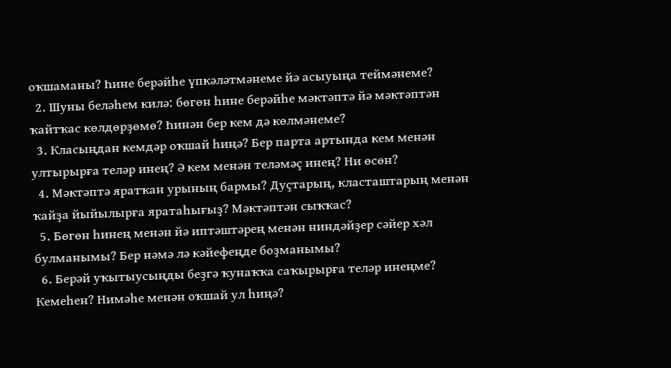оҡшаманы? Һине берәйһе үпкәләтмәнеме йә асыуыңа теймәнеме?
  2. Шуны беләһем килә: бөгөн һине берәйһе мәктәптә йә мәктәптән ҡайтҡас көлдөрҙөмө? Һинән бер кем дә көлмәнеме?
  3. Класыңдан кемдәр оҡшай һиңә? Бер парта артында кем менән ултырырға теләр инең? Ә кем менән теләмәҫ инең? Ни өсөн?
  4. Мәктәптә яратҡан урының бармы? Дуҫтарың, класташтарың менән ҡайҙа йыйылырға яратаһығыҙ? Мәктәптән сыҡҡас?
  5. Бөгөн һинең менән йә иптәштәрең менән ниндәйҙер сәйер хәл булманымы? Бер нәмә лә кәйефеңде боҙманымы?
  6. Берәй уҡытыусыңды беҙгә ҡунаҡҡа саҡырырға теләр инеңме? Кемеһен? Нимәһе менән оҡшай ул һиңә?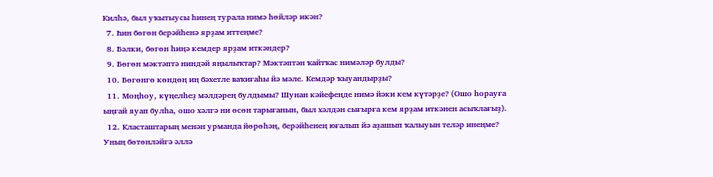Килһә, был уҡытыусы һинең турала нимә һөйләр икән?
  7. Һин бөгөн берәйһенә ярҙам иттеңме?
  8. Бәлки, бөгөн һиңә кемдер ярҙам иткәндер?
  9. Бөгөн мәктәптә ниндәй яңылыҡтар? Мәктәптән ҡайтҡас нимәләр булды?
  10. Бөгөнгө көндөң иң бәхетле ваҡиғаһы йә мәле. Кемдәр ҡыуандырҙы?
  11. Моңһоу, күңелһеҙ мәлдәрең булдымы? Шунан кәйефеңде нимә йәки кем күтәрҙе? (Ошо һорауға ыңғай яуап булһа, ошо хәлгә ни өсөн тарығанын, был хәлдән сығырға кем ярҙам иткәнен асыҡлағыҙ).
  12. Класташтарың менән урманда йөрөһәң, берәйһенең юғалып йә аҙашып ҡалыуын теләр инеңме? Уның бөтөнләйгә әллә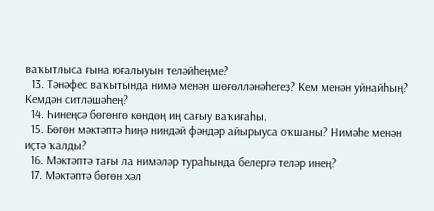ваҡытлыса ғына юғалыуын теләйһеңме?
  13. Тәнәфес ваҡытында нимә менән шөғөлләнәһегеҙ? Кем менән уйнайһың? Кемдән ситләшәһең?
  14. Һинеңсә бөгөнгө көндөң иң сағыу ваҡиғаһы.
  15. Бөгөн мәктәптә һиңә ниндәй фәндәр айырыуса оҡшаны? Нимәһе менән иҫтә ҡалды?
  16. Мәктәптә тағы ла нимәләр тураһында белергә теләр инең?
  17. Мәктәптә бөгөн хәл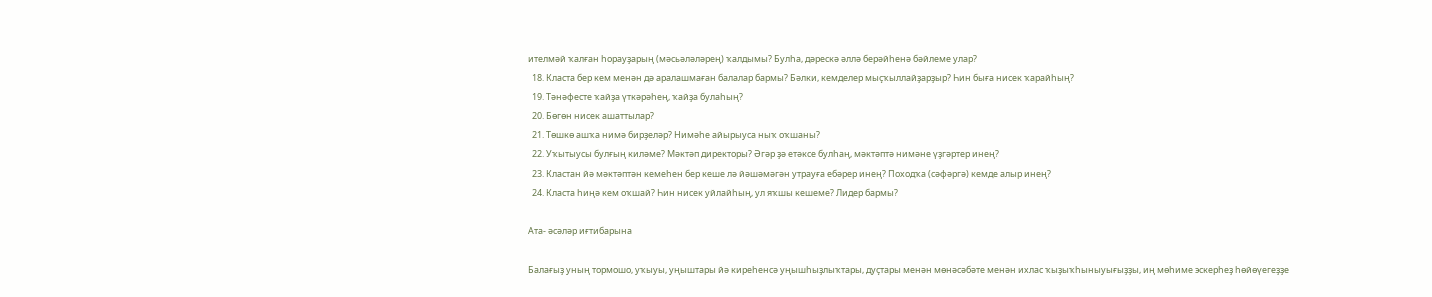ителмәй ҡалған һорауҙарың (мәсьәләләрең) ҡалдымы? Булһа, дәрескә әллә берәйһенә бәйлеме улар?
  18. Класта бер кем менән дә аралашмаған балалар бармы? Бәлки, кемделер мыҫҡыллайҙарҙыр? Һин быға нисек ҡарайһың?
  19. Тәнәфесте ҡайҙа үткәрәһең, ҡайҙа булаһың?
  20. Бөгөн нисек ашаттылар?
  21. Төшкө ашҡа нимә бирҙеләр? Нимәһе айырыуса ныҡ оҡшаны?
  22. Уҡытыусы булғың киләме? Мәктәп директоры? Әгәр ҙә етәксе булһаң, мәктәптә нимәне үҙгәртер инең?
  23. Кластан йә мәктәптән кемеһен бер кеше лә йәшәмәгән утрауға ебәрер инең? Походҡа (сәфәргә) кемде алыр инең?
  24. Класта һиңә кем оҡшай? Һин нисек уйлайһың, ул яҡшы кешеме? Лидер бармы?

Ата- әсәләр иғтибарына

Балағыҙ уның тормошо, уҡыуы, уңыштары йә киреһенсә уңышһыҙлыҡтары, дуҫтары менән мөнәсәбәте менән ихлас ҡыҙыҡһыныуығыҙҙы, иң мөһиме эскерһеҙ һөйөүегеҙҙе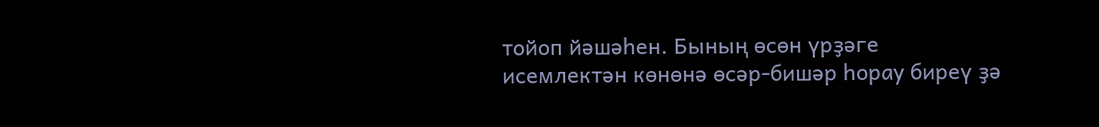тойоп йәшәһен. Бының өсөн үрҙәге исемлектән көнөнә өсәр-бишәр һорау биреү ҙә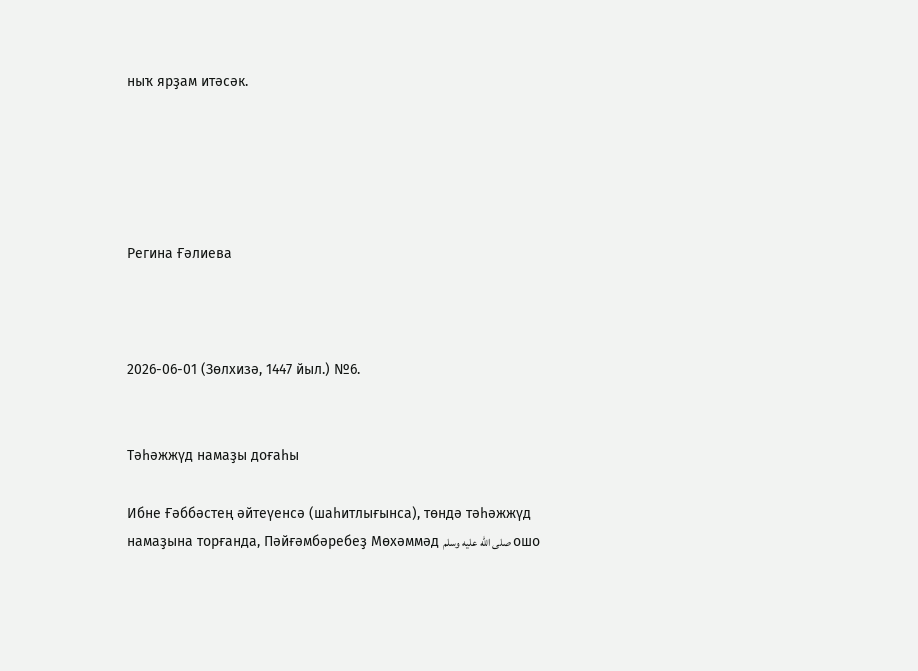ныҡ ярҙам итәсәк.





Регина Ғәлиева



2026-06-01 (Зөлхизә, 1447 йыл.) №6.


Тәһәжжүд намаҙы доғаһы

Ибне Ғәббәстең әйтеүенсә (шаһитлығынса), төндә тәһәжжүд намаҙына торғанда, Пәйғәмбәребеҙ Мөхәммәд صلى الله عليه وسلم ошо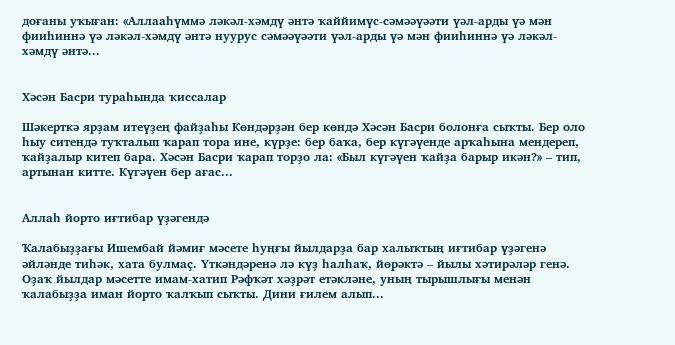доғаны уҡыған: «Аллааһүммә ләкәл-хәмдү әнтә ҡаййимүс-сәмәәүәәти үәл-арды үә мән фииһиннә үә ләкәл-хәмдү әнтә нуурус сәмәәүәәти үәл-арды үә мән фииһиннә үә ләкәл-хәмдү әнтә...


Хәсән Басри тураһында ҡиссалар

Шәкерткә ярҙам итеүҙең файҙаһы Көндәрҙән бер көндә Хәсән Басри болонға сыҡты. Бер оло һыу ситендә туҡталып ҡарап тора ине, күрҙе: бер баҡа, бер күгәүенде арҡаһына мендереп, ҡайҙалыр китеп бара. Хәсән Басри ҡарап торҙо ла: «Был күгәүен ҡайҙа барыр икән?» – тип, артынан китте. Күгәүен бер ағас...


Аллаһ йорто иғтибар үҙәгендә

Ҡалабыҙҙағы Ишембай йәмиғ мәсете һуңғы йылдарҙа бар халыҡтың иғтибар үҙәгенә әйләнде тиһәк, хата булмаҫ. Үткәндәренә лә күҙ һалһаҡ, йөрәктә – йылы хәтирәләр генә. Оҙаҡ йылдар мәсетте имам-хатип Рәфҡәт хәҙрәт етәкләне, уның тырышлығы менән ҡалабыҙҙа иман йорто ҡалҡып сыҡты. Дини ғилем алып...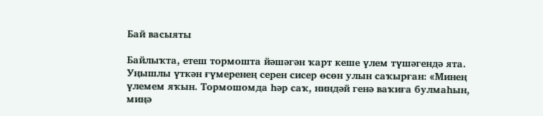Бай васыяты

Байлыҡта, етеш тормошта йәшәгән ҡарт кеше үлем түшәгендә ята. Уңышлы үткән ғүмеренең серен сисер өсөн улын саҡырған: «Минең үлемем яҡын. Тормошомда һәр саҡ, ниндәй генә ваҡиға булмаһын, миңә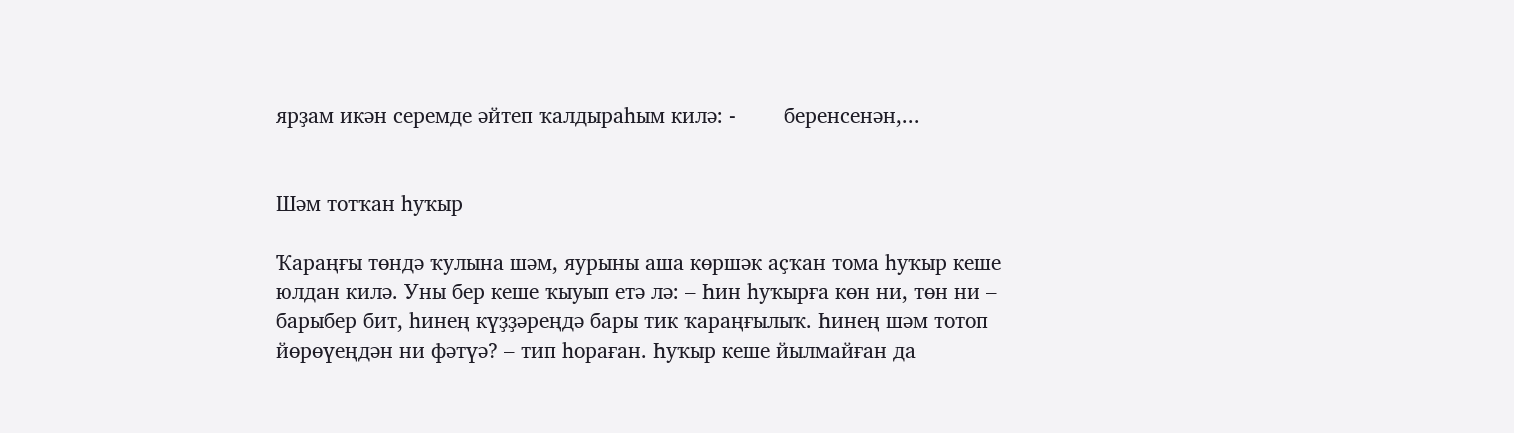ярҙам икән серемде әйтеп ҡалдыраһым килә: -        беренсенән,...


Шәм тотҡан һуҡыр

Ҡараңғы төндә ҡулына шәм, яурыны аша көршәк аҫҡан тома һуҡыр кеше юлдан килә. Уны бер кеше ҡыуып етә лә: – Һин һуҡырға көн ни, төн ни – барыбер бит, һинең күҙҙәреңдә бары тик ҡараңғылыҡ. Һинең шәм тотоп йөрөүеңдән ни фәтүә? – тип һораған. Һуҡыр кеше йылмайған да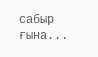сабыр ғына...